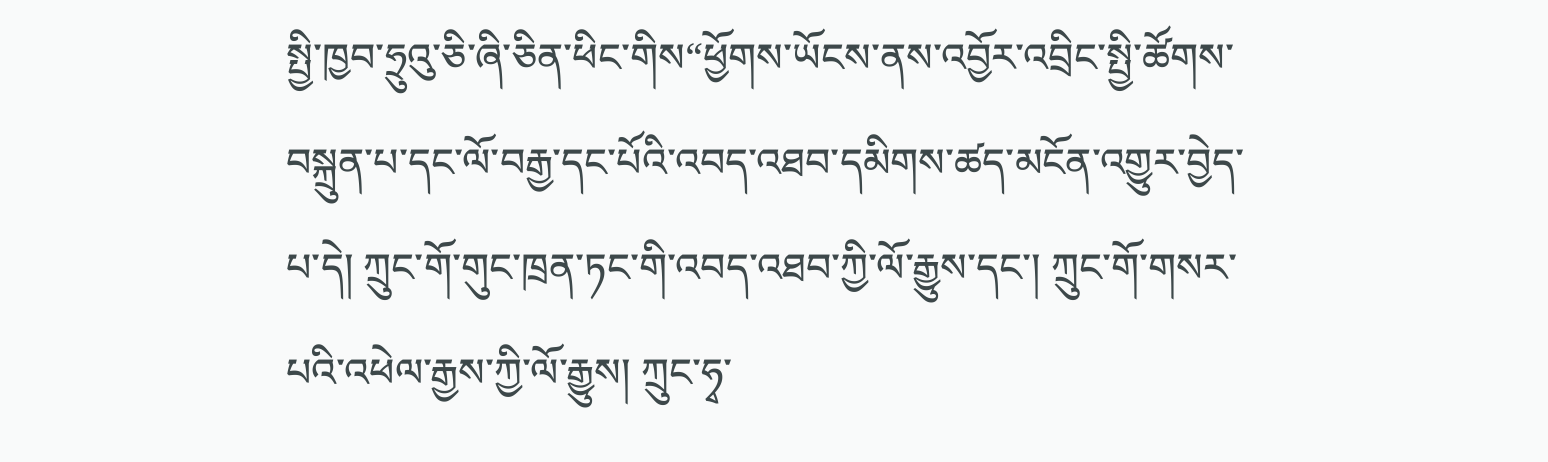སྤྱི་ཁྱབ་ཧྲུའུ་ཅི་ཞི་ཅིན་ཕིང་གིས“ཕྱོགས་ཡོངས་ནས་འབྱོར་འབྲིང་སྤྱི་ཚོགས་བསྐྲུན་པ་དང་ལོ་བརྒྱ་དང་པོའི་འབད་འཐབ་དམིགས་ཚད་མངོན་འགྱུར་བྱེད་པ་དེ། ཀྲུང་གོ་གུང་ཁྲན་ཏང་གི་འབད་འཐབ་ཀྱི་ལོ་རྒྱུས་དང་། ཀྲུང་གོ་གསར་པའི་འཕེལ་རྒྱས་ཀྱི་ལོ་རྒྱུས། ཀྲུང་ཧྭ་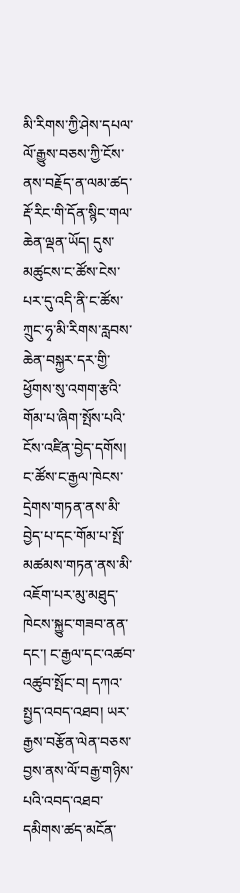མི་རིགས་ཀྱི་ཤེས་དཔལ་ལོ་རྒྱུས་བཅས་ཀྱི་ངོས་ནས་བརྗོད་ན་ལམ་ཚད་རྡོ་རིང་གི་དོན་སྙིང་གལ་ཆེན་ལྡན་ཡོད། དུས་མཚུངས་ང་ཚོས་ངེས་པར་དུ་འདི་ནི་ང་ཚོས་ཀྲུང་ཧྭ་མི་རིགས་རླབས་ཆེན་བསྐྱར་དར་གྱི་ཕྱོགས་སུ་འགག་རྩའི་གོམ་པ་ཞིག་སྤོས་པའི་ངོས་འཛིན་བྱེད་དགོས། ང་ཚོས་ང་རྒྱལ་ཁེངས་དྲེགས་གཏན་ནས་མི་བྱེད་པ་དང་གོམ་པ་སྤོ་མཚམས་གཏན་ནས་མི་འཇོག་པར་མུ་མཐུད་ཁེངས་སྐྱུང་གཟབ་ནན་དང་། ང་རྒྱལ་དང་འཚབ་འཚུབ་སྤོང་བ། དཀའ་སྤྱད་འབད་འཐབ། ཡར་རྒྱས་བརྩོན་ལེན་བཅས་བྱས་ནས་ལོ་བརྒྱ་གཉིས་པའི་འབད་འཐབ་དམིགས་ཚད་མངོན་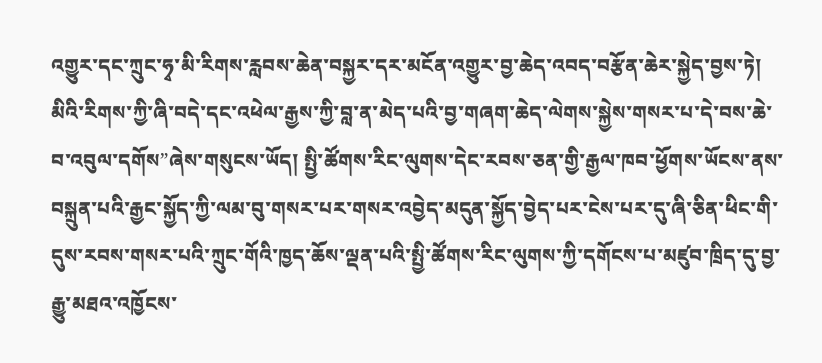འགྱུར་དང་ཀྲུང་ཧྭ་མི་རིགས་རླབས་ཆེན་བསྐྱར་དར་མངོན་འགྱུར་བྱ་ཆེད་འབད་བརྩོན་ཆེར་སྐྱེད་བྱས་ཏེ། མིའི་རིགས་ཀྱི་ཞི་བདེ་དང་འཕེལ་རྒྱས་ཀྱི་བླ་ན་མེད་པའི་བྱ་གཞག་ཆེད་ལེགས་སྐྱེས་གསར་པ་དེ་བས་ཆེ་བ་འབུལ་དགོས”ཞེས་གསུངས་ཡོད། སྤྱི་ཚོགས་རིང་ལུགས་དེང་རབས་ཅན་གྱི་རྒྱལ་ཁབ་ཕྱོགས་ཡོངས་ནས་བསྐྲུན་པའི་རྒྱང་སྐྱོད་ཀྱི་ལམ་བུ་གསར་པར་གསར་འབྱེད་མདུན་སྐྱོད་བྱེད་པར་ངེས་པར་དུ་ཞི་ཅིན་ཕིང་གི་དུས་རབས་གསར་པའི་ཀྲུང་གོའི་ཁྱད་ཆོས་ལྡན་པའི་སྤྱི་ཚོགས་རིང་ལུགས་ཀྱི་དགོངས་པ་མཛུབ་ཁྲིད་དུ་བྱ་རྒྱུ་མཐའ་འཁྱོངས་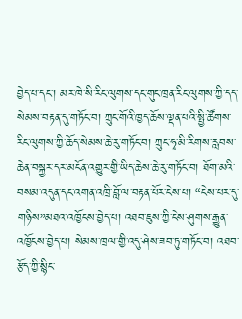བྱེད་པ་དང་། མར་ཁེ་སི་རིང་ལུགས་དང་གུང་ཁྲན་རིང་ལུགས་ཀྱི་དད་སེམས་བརྟན་དུ་གཏོང་བ། ཀྲུང་གོའི་ཁྱད་ཆོས་ལྡན་པའི་སྤྱི་ཚོགས་རིང་ལུགས་ཀྱི་ཆོད་སེམས་ཆེ་རུ་གཏོང་བ། ཀྲུང་ཧྭ་མི་རིགས་རླབས་ཆེན་བསྐྱར་དར་མངོན་འགྱུར་གྱི་ཡིད་ཆེས་ཆེ་རུ་གཏོང་བ། ཐོག་མའི་བསམ་འདུན་དང་འགན་འཁྲི་བློ་ལ་བརྟན་པོར་ངེས་པ། “ངེས་པར་དུ་གཉིས”མཐའ་འཁྱོངས་བྱེད་པ། འཐབ་ཇུས་ཀྱི་ངེས་ཤུགས་རྒྱུན་འཁྱོངས་བྱེད་པ། སེམས་ཁྲལ་གྱི་འདུ་ཤེས་ཟབ་ཏུ་གཏོང་བ། འཐབ་རྩོད་ཀྱི་སྙིང་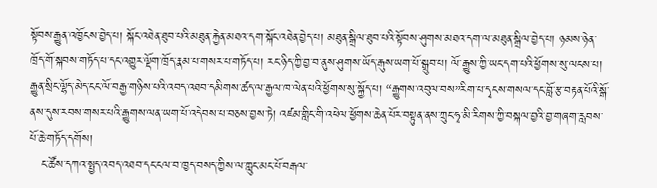སྟོབས་རྒྱུན་འཁྱོངས་བྱེད་པ། སྐོང་འཐེན་ཐུབ་པའི་མཐུན་རྐྱེན་མཐའ་དག་སྐོང་འཐེན་བྱེད་པ། མཐུན་སྒྲིལ་ཐུབ་པའི་སྟོབས་ཤུགས་མཐའ་དག་ལ་མཐུན་སྒྲིལ་བྱེད་པ། ཉམས་ཉེན་ཁྲོད་གོ་སྐབས་གཏོད་པ་དང་འགྱུར་ལྡོག་ཁྲོད་རྣམ་པ་གསར་པ་གཏོད་པ། རང་ཉིད་ཀྱི་བྱ་བ་ནུས་ཤུགས་ཡོད་རྒུས་ཡག་པོ་སྒྲུབ་པ། ལོ་རྒྱུས་ཀྱི་ཡང་དག་པའི་ཕྱོགས་སུ་ལངས་པ། རྒྱུན་སྲིང་ལྷོད་མེད་ངང་ལོ་བརྒྱ་གཉིས་པའི་འབད་འཐབ་དམིགས་ཚད་ལ་རྒྱལ་ཁ་ལེན་པའི་ཕྱོགས་སུ་སྐྱོད་པ། “རྒྱུགས་འབུལ་བས”རིག་པ་དྭངས་གསལ་དང་བློ་རྩ་བརྟན་པོའི་སྒོ་ནས་དུས་རབས་གསར་པའི་རྒྱུགས་ལན་ཡག་པོ་འདེབས་པ་བཅས་བྱས་ཏེ། འཛམ་གླིང་གི་འཕེལ་ཕྱོགས་ཆེན་པོར་བསྟུན་ནས་ཀྲུང་ཧྭ་མི་རིགས་ཀྱི་བསྐལ་བྱའི་བྱ་གཞག་རླབས་པོ་ཆེ་གཏོད་དགོས།
   ང་ཚོས་དཀའ་སྤྱད་འབད་འཐབ་དང་ངལ་བ་ཁྱད་བསད་ཀྱིས་ལ་ཀླུང་མང་པོ་བརྒལ་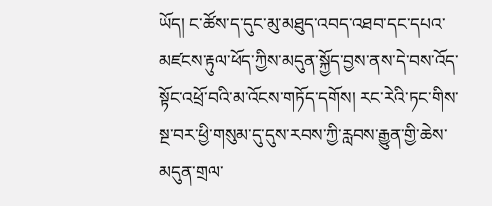ཡོད། ང་ཚོས་ད་དུང་མུ་མཐུད་འབད་འཐབ་དང་དཔའ་མཛངས་རྟུལ་ཕོད་ཀྱིས་མདུན་སྐྱོད་བྱས་ནས་དེ་བས་འོད་སྟོང་འཕྲོ་བའི་མ་འོངས་གཏོད་དགོས། རང་རེའི་ཏང་གིས་སྔ་བར་ཕྱི་གསུམ་དུ་དུས་རབས་ཀྱི་རླབས་རྒྱུན་གྱི་ཆེས་མདུན་གྲལ་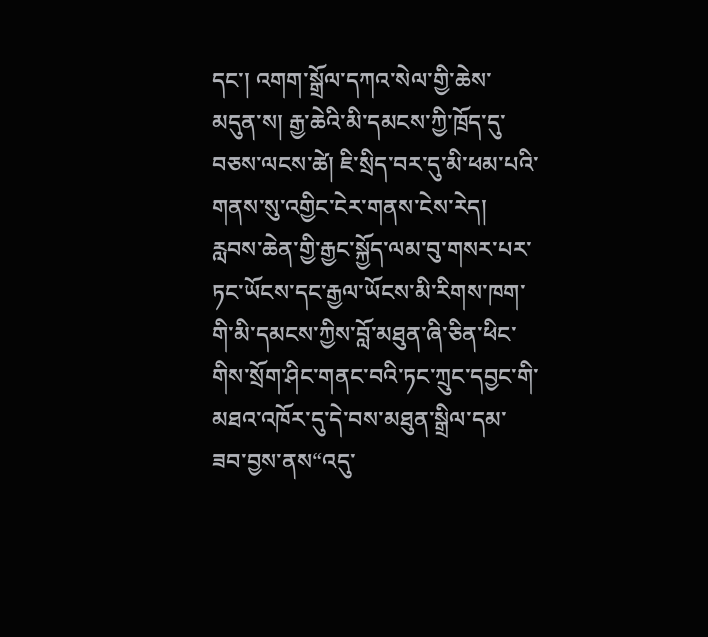དང་། འགག་སྒྲོལ་དཀའ་སེལ་གྱི་ཆེས་མདུན་ས། རྒྱ་ཆེའི་མི་དམངས་ཀྱི་ཁྲོད་དུ་བཅས་ལངས་ཚེ། ཇི་སྲིད་བར་དུ་མི་ཕམ་པའི་གནས་སུ་འགྱིང་ངེར་གནས་ངེས་རེད། རླབས་ཆེན་གྱི་རྒྱང་སྐྱོད་ལམ་བུ་གསར་པར་ཏང་ཡོངས་དང་རྒྱལ་ཡོངས་མི་རིགས་ཁག་གི་མི་དམངས་ཀྱིས་བློ་མཐུན་ཞི་ཅིན་ཕིང་གིས་སྲོག་ཤིང་གནང་བའི་ཏང་ཀྲུང་དབྱང་གི་མཐའ་འཁོར་དུ་དེ་བས་མཐུན་སྒྲིལ་དམ་ཟབ་བྱས་ནས“འདུ་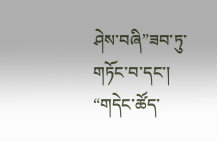ཤེས་བཞི”ཟབ་ཏུ་གཏོང་བ་དང་། “གདེང་ཚོད་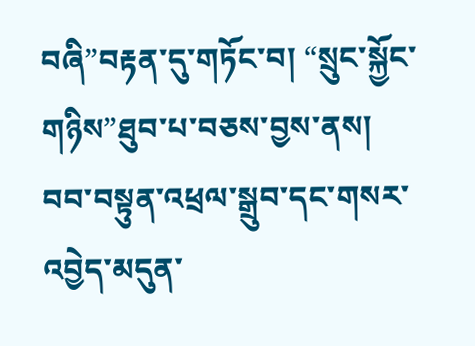བཞི”བརྟན་དུ་གཏོང་བ། “སྲུང་སྐྱོང་གཉིས”ཐུབ་པ་བཅས་བྱས་ནས། བབ་བསྟུན་འཕྲལ་སྒྲུབ་དང་གསར་འབྱེད་མདུན་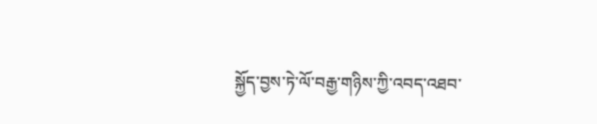སྐྱོད་བྱས་ཏེ་ལོ་བརྒྱ་གཉིས་ཀྱི་འབད་འཐབ་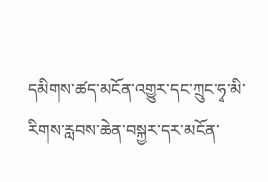དམིགས་ཚད་མངོན་འགྱུར་དང་ཀྲུང་ཧྭ་མི་རིགས་རླབས་ཆེན་བསྐྱར་དར་མངོན་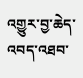འགྱུར་བྱ་ཆེད་འབད་འཐབ་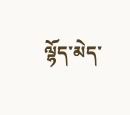ལྷོད་མེད་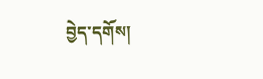བྱེད་དགོས།